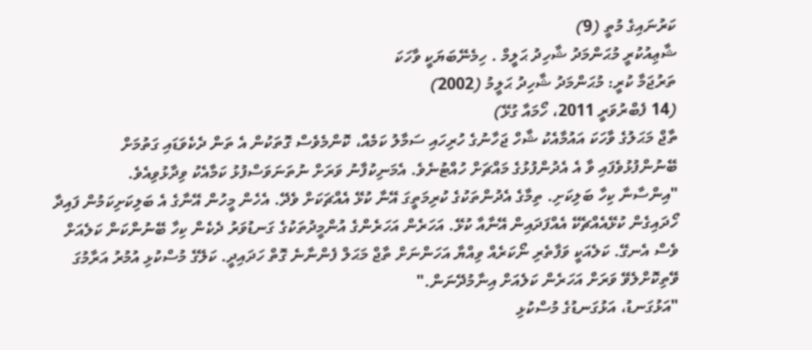ކަރުނައިގެ މުތީ (9)
ޝާޢިއުކުރީ މުޙަންމަދު ޝާހިދު ޙަލީމް . ހިމެނޭބަޔަކީ ވާހަކަ
ތަރުޖަމާ ކުރީ: މުޙަންމަދު ޝާހިދު ޙަލީމު (2002)
(14 ފެބްރުވަރީ 2011، ހޯމައާ ގުޅޭ)
ތާޖް މަޙަލުގެ ވާހަކަ އައުމާއެކު ޝާހް ޖަހާނުގެ ހުރިހައި ސަމާލު ކަމެއް، ކޮންމެވެސް ގޮތަކުން އެ ތަން ދެކެވަޑައި ގަތުމަށް ބޭނުންފުޅުވެފައި ވާ އެ އެދުންފުޅުގެ މައްޗަށް ހުއްޓުނެވެ. އެމަނިކުފާނު ވަރަށް ނުތަނަވަސްފުޅު ކަމާއެކު ވިދާޅުވިއެވެ.
"އިންސާނާ ކިހާ ބަލިކަށި. ތިމާގެ އެދުންތަކުގެ ކުރިމަތީގަ އޭނާ ކުޅޭ އެއްޗަކަށް ވެދޭ. އެހެން މީހުން އޭނާގެ އެ ބަލިކަށިކަމުން ފައިދާ ހޯދައިގެން ކުޅޭއެއްޗެކޭ އެއްފަދައިން އޭނާއާ ކުޅޭ. އަހަރެން އަހަރެންގެ އުންމީދުތަކުގެ ގަނޑުވަރު ދެކެން ކިހާ ބޭނުންކަން ކަލެއަށް ވެސް އެނގޭ. ކަލެއަކީ ވަފާތެރި ނޯކަރެއް ވިއްޔާ އަހަންނަށް ތާޖް މަޙަލް ފެންނާނެ ގޮތް ހަދައިދީ. ކަލޭގެ މުސްކުޅި އުމުރު އަރާމުގަ ވޭތިކޮށްލެވޭ ވަރަށް އަހަރެން ކަލެއަށް އިނާމުދޭނަން."
"އަޅުގަނޑު، އަޅުގަނޑުގެ މުސްކުޅި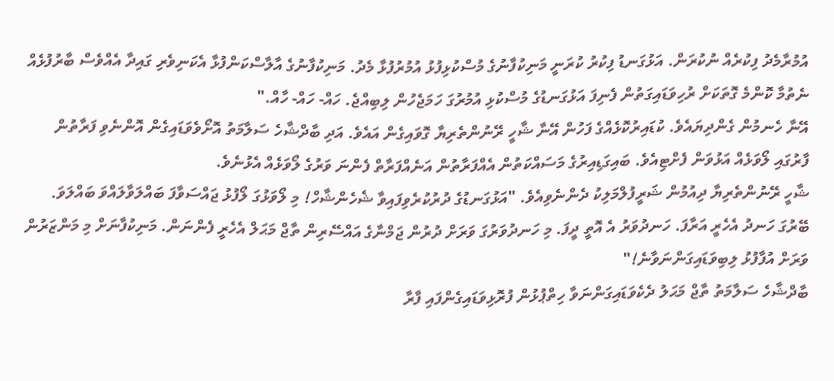އުމުރާމެދު ފިކުރެއް ނުކުރަން. އަޅުގަނޑު ފިކުރު ކުރަނީ މަނިކުފާނުގެ މުސްކުޅިފުޅު އުމުރުފުޅާ މެދު. މަނިކުފާނުގެ އާލާސްކަންފުޅާ އެކަނިވެރި ގައިދާ އެއްވެސް ބާރުފުޅެއް ނެތުމާ ކޮންމެ ގޮތަކަށް ރުހިވަޑައިގަތުން ފެނިފަ އަޅުގަނޑުގެ މުސްކުޅި އުމުރުގަ ހަމަޖެހުން ލިބިއްޖެ. ހައް- ހައް- ހާއް."
އޭނާ ހެނމުން ގެންދިޔައެވެ. ކުޑައިރުކޮޅެއްގެ ފަހުން އޭނާ ޝާހީ ރޭނުންތެރިޔާ ގޮވައިގެން އައެވެ. އަދި ބާދްޝާހެ ސަލާމަތު އޮށޯވެވަޑައިގެން އޮންނެވި ފަރާތުން ފާރުގައި ލޯވަޅެއް އަޅުވަން ފެށްޓިއެވެ. ބައިގަޑިއިރުގެ މަސައްކަތުން އެއްފަރާތުން އަނެއްފަރާތް ފެންނަ ވަރުގެ ލޯވަޅެއް އެޅުނެވެ.
ޝާހީ ރޭނުންތެރިޔާ ދިއުމުން ޝަރީފުލްމަލިކު ދެންނެވިއެވެ. "އަޅުގަނޑުގެ ދުރުކުރެވިފައިވާ ޝެހެންޝާހް! މި ލޯވަޅުގަ ލޯފުޅު ޖައްސަވާފަ ބައްލަވާލައްވަ ބައްލަވަ. ބޭރުގަ ހަނދު އެހެރީ އަރާފަ. ހަނދުވަރު އެ އޮތީ ދީފަ. މި ހަނދުވަރުގަ ވަރަށް ދުރުން ޖަމްނާގެ އައްސޭރިން ތާޖް މަޙަލް އެހެރީ ފެންނަން. މަނިކުފާނަށް މި މަންޒަރުން ވަރަށް އުފާފުޅު ލިބިވަޑައިގަންނަވާނެ!"
ބާދްޝާހެ ސަލާމަތު ތާޖް މަޙަލު ދެކެވަޑައިގަންނަވާ ހިތްޕުޅުން ފުރޮޅިވަޑައިގެންފައި ފާރާ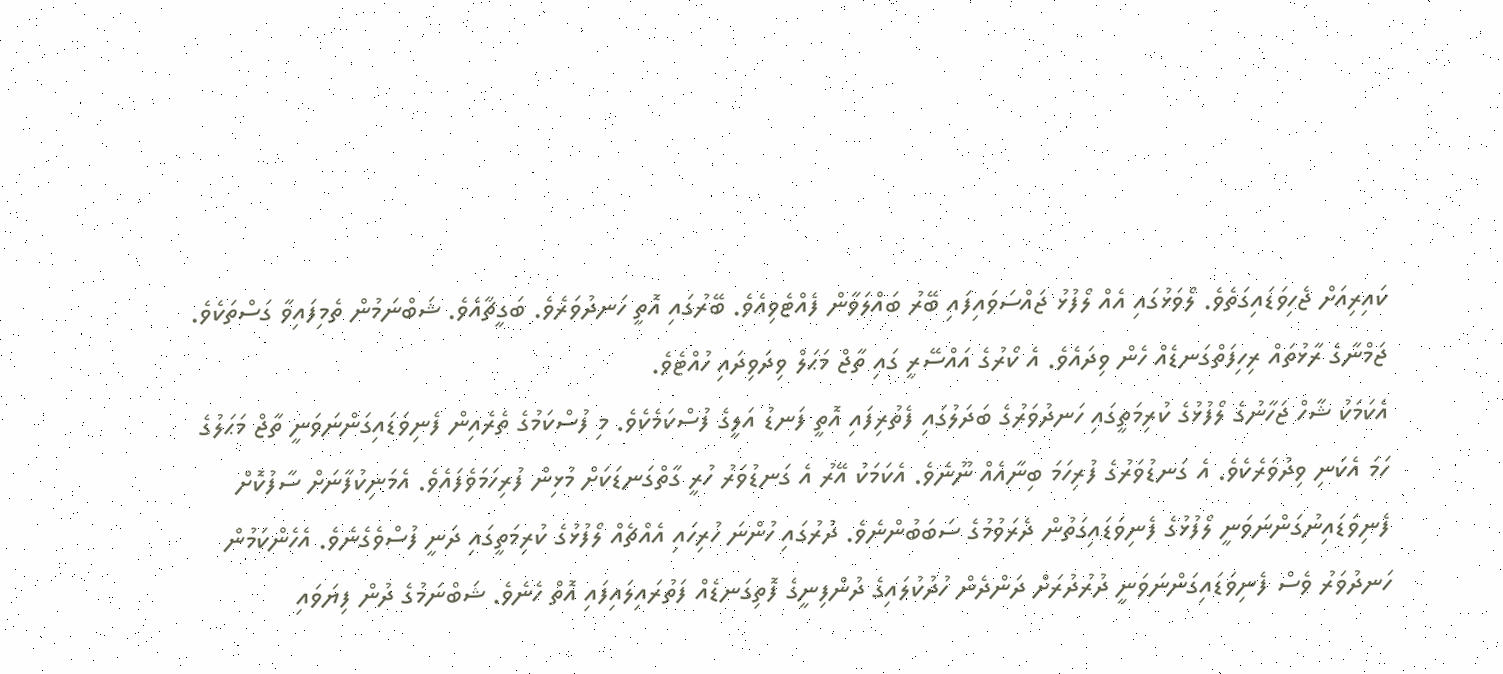ކައިރިއަށް ޖެހިވަޑައިގަތެވެ. ލޯވަޅުގައި އެއް ލޯފުޅު ޖައްސަވައިފައި ބޭރު ބައްލަވާން ފެއްޓެވިއެވެ. ބޭރުގައި އޮތީ ހަނދުވަރެވެ. ބަގީޗާއެވެ. ޝަބްނަމުން ތެމިފައިވާ ގަސްތަކެވެ. ޖަމްނާގެ ރާޅުތައް ރިހިފަތްގަނޑެއް ހެން ވިދައެވެ. އެ ކޯރުގެ އައްސޭރީ ގައި ތާޖް މަޙަލް ވިދަވިދައި ހުއްޓެވެ.
އެކަމަކު ޝާހް ޖަހާނުގެ ލޯފުޅުގެ ކުރިމަތީގައި ހަނދުވަރުގެ ބަދަލުގައި ފެތުރިފައި އޮތީ ފަނޑު އަލީގެ ފުސްކަމެކެވެ. މި ފުސްކަމުގެ ތެރެއިން ފެނިވަޑައިގަންނަވަނީ ތާޖް މަޙަލުގެ ހަމަ އެކަނި ވިދުވަރެކެވެ. އެ ގަނޑުވަރުގެ ފުރިހަމަ ބިނާއެއް ނޫނެވެ. އެކަމަކު އޭރު އެ ގަނޑުވަރު ހުރީ ގާތްގަނޑަކަށް މުޅިން ފުރިހަމަވެފައެވެ. އެމަނިކުފާނަށް ސާފުކޮށް ފެނިވަޑައިނުގަންނަވަނީ ލޯފުޅުގެ ފެނިވަޑައިގަތުން ދެރަވުމުގެ ސަބަބުންނެވެ. ދުރުގައި ހުންނަ ހުރިހައި އެއްޗެއް ލޯފުޅުގެ ކުރިމަތީގައި ދަނީ ފުސްވެގެނެވެ. އެހެންކަމުން ހަނދުވަރު ވެސް ފެނިވަޑައިގަންނަވަނީ ދުރުދުރަށް ދަންދެން ހުދުކުލައިގެ ދުންފިނީގެ ފޮތިގަނޑެއް ފަތުރައިލައިފައި އޮތް ހެނެވެ. ޝަބްނަމުގެ ދުން ފިޔަވައި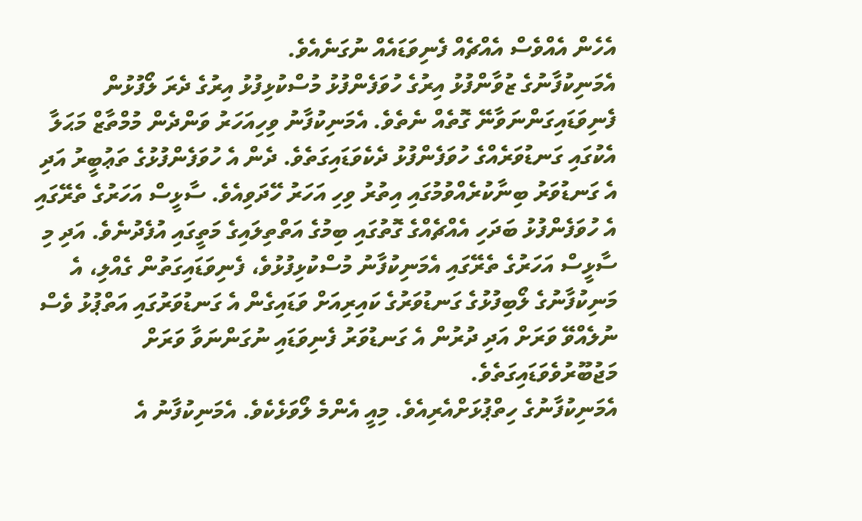އެހެން އެއްވެސް އެއްޗެއް ފެނިވަޑައެއް ނުގަނެއެވެ.
އެމަނިކުފާނުގެ ޒުވާންފުޅު އިރުގެ ހުވަފެންފުޅު މުސްކުޅިފުޅު އިރުގެ ދެރަ ލޯފުޅުން ފެނިވަޑައިގަންނަވާނޭ ގޮތެއް ނެތެވެ. އެމަނިކުފާނު ވިހިއަހަރު ވަންދެން މުމްތާޒް މަޙަލާ އެކުގައި ގަނޑުވަރެއްގެ ހުވަފެންފުޅު ދެކެވަޑައިގަތެވެ. ދެން އެ ހުވަފެންފުޅުގެ ތަޢުބީރު އަދި އެ ގަނޑުވަރު ބިނާކުރެއްވުމުގައި އިތުރު ވިހި އަހަރު ހޭދަވިއެވެ. ސާޅީސް އަހަރުގެ ތެރޭގައި އެ ހުވަފެންފުޅު ބަދަހި އެއްޗެއްގެ ގޮތުގައި ބިމުގެ އަތްތިލައިގެ މަތީގައި އުފެދުނެވެ. އަދި މި ސާޅީސް އަހަރުގެ ތެރޭގައި އެމަނިކުފާނު މުސްކުޅިފުޅުވެ، ފެނިވަޑައިގަތުން ގެއްލި، އެ މަނިކުފާނުގެ ލޯބިފުޅުގެ ގަނޑުވަރުގެ ކައިރިއަށް ވަޑައިގެން އެ ގަނޑުވަރުގައި އަތްޕުޅު ވެސް ނުލެއްވޭ ވަރަށް އަދި ދުރުން އެ ގަނޑުވަރު ފެނިވަޑައި ނުގަންނަވާ ވަރަށް މަޖުބޫރުވެވަޑައިގަތެވެ.
އެމަނިކުފާނުގެ ހިތްޕުޅަށްއެރިއެވެ. މިއީ އެންމެ ލޯވަޅެކެވެ. އެމަނިކުފާނު އެ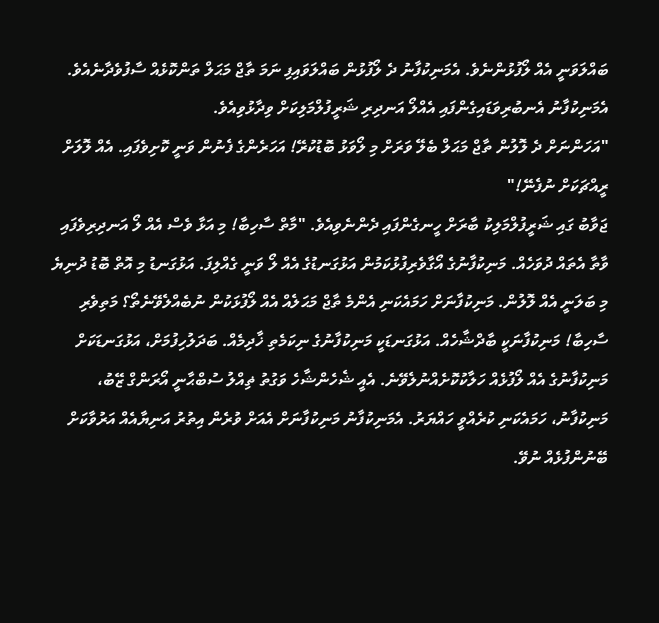ބައްލަވަނީ އެއް ލޯފުޅުންނެވެ. އެމަނިކުފާނު ދެ ލޯފުޅުން ބައްލަވައިފި ނަމަ ތާޖް މަޙަލް ތަންކޮޅެއް ސާފުވެދާނެއެވެ. އެމަނިކުފާނު އެނބުރިވަޑައިގެންފައި އެއްލޯ އަނދިރި ޝަރީފުލްމަލިކަށް ވިދާޅުވިއެވެ.
"އަހަންނަށް ދެ ލޮލުން ތާޖް މަޙަލް ބެލޭ ވަރަށް މި ލޯވަޅު ބޮޑުކުރޭ! އަހަރެންގެ ފެނުން ވަނީ ކޮށިވެފައި. އެއް ލޮލަށް ރީއްޗަކަށް ނުފެނޭ!"
ޖަވާބު ގައި ޝަރީފުލްމަލިކު ބާރަށް ހީނގެންފައި ދެންނެވިއެވެ. "މާތް ސާހިބާ! މި އަޅާ ވެސް އެއް ލޯ އަނދިރިވެފައި ވާތާ އެތައް ދުވަހެއް. މަނިކުފާނުގެ އޯގާވެރިފުޅުކަމުން އަޅުގަނޑުގެ އެއް ލޯ ވަނީ ގެއްލިފަ. އަޅުގަނޑު މި އޮތް ބޮޑު ދުނިޔެ މި ބަލަނީ އެއް ލޮލުން. މަނިކުފާނަށް ހަމައެކަނި އެންމެ ތާޖް މަޙަލެއް އެއް ލޯފުޅަކުން ނުބެއްލެވޭނެތޯ؟ މަތިވެރި ސާހިބާ! މަނިކުފާނަކީ ބާދްޝާހެއް. އަޅުގަނޑަކީ މަނިކުފާނުގެ ނިކަމެތި ޚާދިމެއް. ބަދަލުހިފުމަށް، އަޅުގަނޑަކަށް މަނިކުފާނުގެ އެއް ލޯފުޅެއް ހަލާކުކޮށެއްނުލެވޭނެ. އެއީ ޝެހެންޝާހެ ވަގުތު ޡިއްލު ސުބްޙާނީ އޯރަންގް ޒޭބު، މަނިކުފާނު، ހަމައެކަނި ކުރެއްވީ ހައްޔަރު. އެމަނިކުފާނު މަނިކުފާނަށް އެއަށް ވުރެން އިތުރު އަނިޔާއެއް އަރުވާކަށް ބޭނުންފުޅެއް ނުވޭ.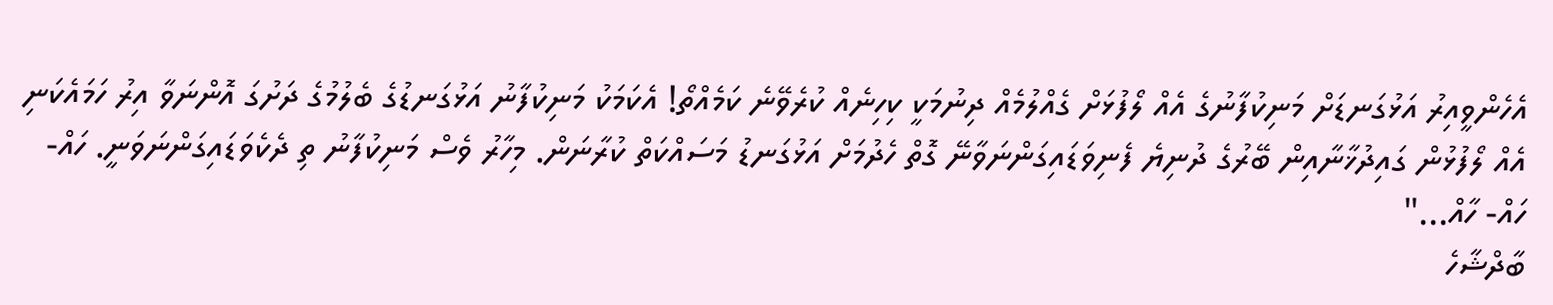އެހެންވީއިރު އަޅުގަނޑަށް މަނިކުފާނުގެ އެއް ލޯފުޅަށް ގެއްލުމެއް ދިނުމަކީ ކިހިނެއް ކުރެވޭނެ ކަމެއްތޯ! އެކަމަކު މަނިކުފާނު އަޅުގަނޑުގެ ބެލުމުގެ ދަށުގަ އޮންނަވާ އިރު ހަމައެކަނި އެއް ލޯފުޅުން ގައިދުޚާނާއިން ބޭރުގެ ދުނިޔެ ފެނިވަޑައިގަންނަވާނޭ ގޮތް ހެދުމަށް އަޅުގަނޑު މަސައްކަތް ކުރާނަން. މިހާރު ވެސް މަނިކުފާނު ތި ދެކެވަޑައިގަންނަވަނީ. ހައް- ހައް- ހާއް..."
ބާދްޝާހެ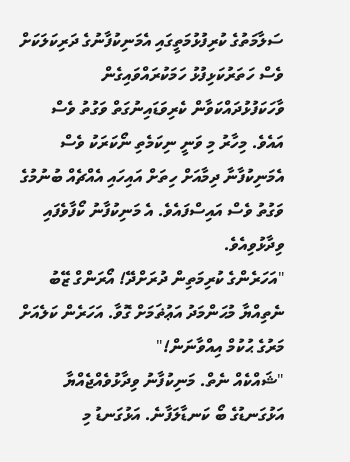ސަލާމަތުގެ ކުރިފުޅުމަތީގައި އެމަނިކުފާނުގެ ދަރިކަލަކަށް ވެސް ހަތަރުކަޅިފުޅު ހަމަކުރައްވައިގެން ވާހަކަފުޅުދައްކަވާން ކެރިވަޑައިނުގަތް ވަގުތު ވެސް އައެވެ. މިހާރު މި ވަނީ ނިކަމެތި ނޯކަރަކު ވެސް އެމަނިކުފާނާ ދިމާއަށް ހިތަށް އައިހައި އެއްޗެއް ބުނުމުގެ ވަގުތު ވެސް އައިސްފައެވެ. އެ މަނިކުފާނު ކޯފާވެފައި ވިދާޅުވިއެވެ.
"އަހަރެންގެ ކުރިމަތިން ދުރަށްދޭ! އޯރަންގް ޒޭބު ނެތިއްޔާ މުޙަންމަދު އަޢުޡަމަށް ގޮވާ. އަހަރެން ކަލެއަށް މަރުގެ ޙުކުމް އިއްވާނަން!"
"ޝައްކެއް ނެތް. މަނިކުފާނު ވިދާޅުވެއްޖެއްޔާ އަޅުގަނޑުގެ ބޯ ކަނޑާލަފާނެ. އަޅުގަނޑު މި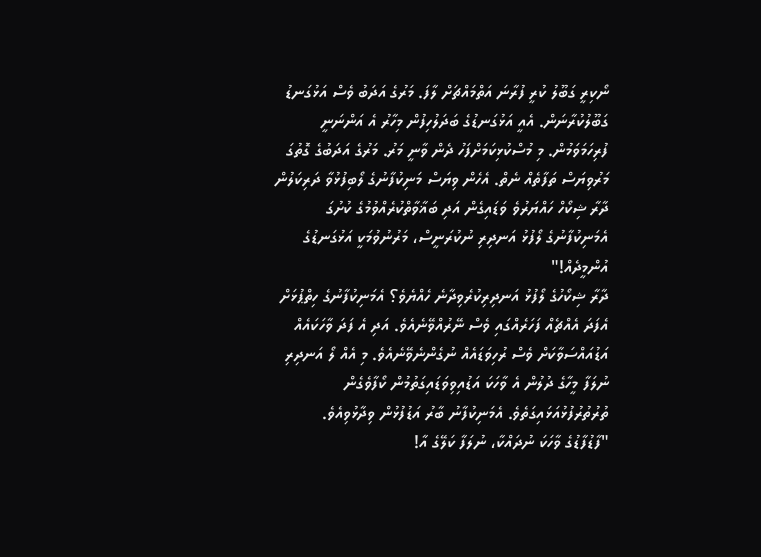ނޯކިރީ ގަބޫލު ކުރީ ފުރާނަ އަތްމައްޗަށް ލާފަ. މަރުގެ އަދަބު ވެސް އަޅުގަނޑު ގަބޫލުކުރާނަން. އެއީ އަޅުގަނޑުގެ ބަދަލުހިފުން މިހާރު އެ އަންނަނީ ފުރިހަމަވަމުން. މި މުސްކުޅިކަމަށްފަހު ދެން ވާނީ މަރު. މަރުގެ އަދަބުގެ ގޮތުގަ މަރުވިޔަސް ތަފާތެއް ނެތް. އެހެން ވިޔަސް މަނިކުފާނުގެ ލޯބިފުޅުވާ ދަރިކަލުން ދާރާ ޝިކޯހް ހައްޔަރުވެ ވަޑައިގެން އަދި ބަޣާވާތްކުރެއްވުމުގެ ކުށުގަ އެމަނިކުފާނުގެ ލޯފުޅު އަނދިރި ނުކުރަނީސް، މަރުނުވުމަކީ އަޅުގަނޑުގެ އުންމީދެއް!"
ދާރާ ޝިކޯހުގެ ލޯފުޅު އަނދިރިކުރެވިދާނެ ހެއްޔެވެ؟ އެމަނިކުފާނުގެ ހިތްޕުޅަށް އެފަދަ އެއްޗެއް ފަހަރެއްގައި ވެސް ނޭރުއްވޭނެއެވެ. އަދި އެ ފަދަ ވާހަކައެއް އަޑުއައްސަވާކަށް ވެސް ރުހިވަޑައެއް ނުގެންނެވޭނެއެވެ. މި އެއް ލޯ އަނދިރި ނުލަފާ މީހާގެ ދުލުން އެ ވާހަކަ އަޑުއިވިވަޑައިގަތުމުން ކޯފާވެގެން ތުރުތުރުފުޅުއަޅައިގަތެވެ. އެމަނިކުފާނު ބާރު އަޑުފުޅުން ވިދާޅުވިއެވެ.
"ފާޑުފާޑުގެ ވާހަކަ ނުދައްކާ، ނުލަފާ ކަލޭގެ އާ!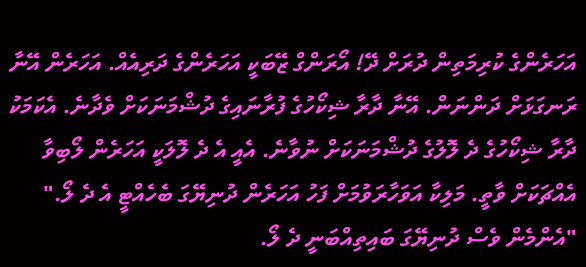އަހަރެންގެ ކުރިމަތިން ދުރަށް ދޭ! އޯރަންގް ޒޭބަކީ އަހަރެންގެ ދަރިއެއް. އަހަރެން އޭނާ ރަނގަޅަށް ދަންނަން. އޭނާ ދާރާ ޝިކޯހުގެ ފުރާނައިގެ ދުޝްމަނަކަށް ވެދާނެ. އެކަމަކު ދާރާ ޝިކޯހުގެ ދެ ލޮލުގެ ދުޝްމަނަކަށް ނުވާނެ. އެއީ އެ ދެ ލޮލަކީ އަހަރެން ލޯބިވާ އެއްޗަކަށް ވާތީ. މަލިކާ އަވަހާރަވުމަށް ފަހު އަހަރެން ދުނިޔޭގަ ބެހެއްޓީ އެ ދެ ލޯ."
"އެންމެން ވެސް ދުނިޔޭގަ ބައިތިއްބަނީ ދެ ލޯ.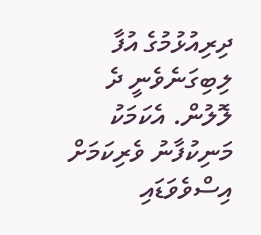ދިރިއުޅުމުގެ އުފާ ލިބިގަނެވެނީ ދެ ލޮލުން. އެކަމަކު މަނިކުފާނު ވެރިކަމަށް އިސްވެވަޑައި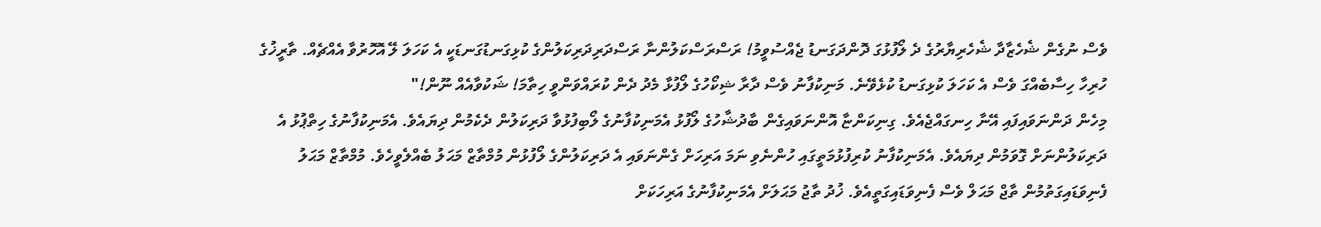ވެސް ނުގެން ޝެހެޒާދާ ޝެހެރިޔާރުގެ ދެ ލޯފުޅުގަ ދޮންދަގަނޑު ޖެއްސުވީމު! ރަސްރަސްކަލުންނާ ރަސްދަރިދަރިކަލުންގެ ކުޅިގަނޑުގަނޑަކީ އެ ކަހަލަ ލޭ އޮހޮރުވާ އެއްޗެއް. ތާރީޚުގެ ހުރިހާ ހިސާބެއްގަ ވެސް އެ ކަހަލަ ކުޅިގަނޑު ކުޅެވޭނެ. މަނިކުފާނު ވެސް ދާރާ ޝިކޯހުގެ ލޯފުޅާ މެދު ދެން ކުރައްވަންވީ ހިތާމަ! ޝަކުވާއެއް ނޫން!"
މިހެން ދަންނަވައިފައި އޭނާ ހިނގައްޖެއެވެ. ގިނިކަންޏާ އޮންނަވައިގެން ބާދުޝާހުގެ ލޯފުޅު އެމަނިކުފާނުގެ ލޯބިފުޅުވާ ދަރިކަލުން ދެކެމުން ދިޔައެވެ. އެމަނިކުފާނުގެ ހިތްޕުޅު އެ ދަރިކަލުންނަށް ގޮވަމުން ދިޔައެވެ. އެމަނިކުފާނު ކުރިފުޅުމަތީގައި ހުންނެވި ނަމަ އަރިހަށް ގެންނަވައި އެ ދަރިކަލުންގެ ލޯފުޅުން މުމްތާޒް މަޙަލު ބެއްލެވީހެވެ. މުމްތާޒް މަޙަލު ފެނިވަޑައިގަތުމުން ތާޖް މަޙަލް ވެސް ފެނިވަޑައިގަތީއެވެ. ޚުދު ތާޖު މަޙަލަށް އެމަނިކުފާނުގެ އަރިހަކަށް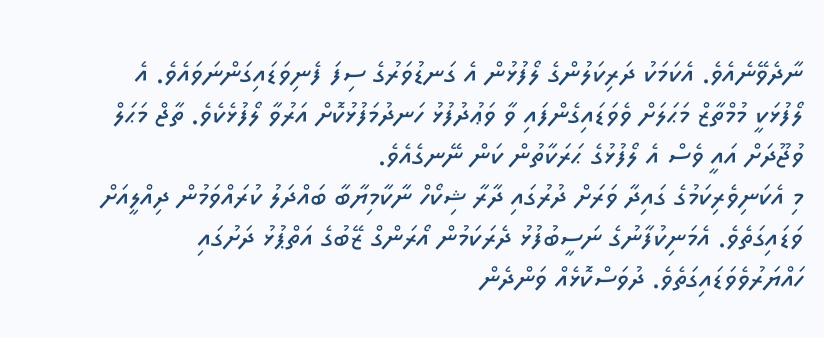ނާދެވޭނެއެވެ. އެކަމަކު ދަރިކަލުންގެ ލޯފުޅުން އެ ގަނޑުވަރުގެ ސިފަ ފެނިވަޑައިގަންނަވައެވެ. އެ ލޯފުޅަކީ މުމްތާޒް މަޙަލަށް ވެވަޑައިގެންފައި ވާ ވަޢުދުފުޅު ހަނދުމަފުޅުކޮށް އަރުވާ ލޯފުޅެކެވެ. ތާޖް މަޙަލް ވުޖޫދަށް އައީ ވެސް އެ ލޯފުޅުގެ ޙަރަކާތުން ކަން ނޭނގެއެވެ.
މި އެކަނިވެރިކަމުގެ ގައިދާ ވަރަށް ދުރުގައި ދާރާ ޝިކޯހް ނާކާމިޔާބާ ބައްދަލު ކުރައްވަމުން ދިއްލީއަށް ވަޑައިގަތެވެ. އެމަނިކުފާނުގެ ނަސީބުފުޅު ދެރަކަމުން އޯރަންގް ޒޭބުގެ އަތްޕުޅު ދަށުގައި ހައްޔަރުވެވަޑައިގަތެވެ. ދުވަސްކޮޅެއް ވަންދެން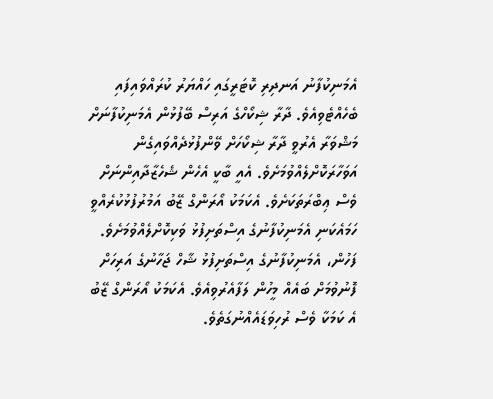އެމަނިކުފާނު އަނދިރި ކޮޓަރީގައި ހައްޔަރު ކުރައްވައިފައި ބެހެއްޓެވިއެވެ. ދާރާ ޝިކޯހްގެ އަރިސް ބޭފުޅުން އެމަނިކުފާނަށް މަޝްވަރާ އެރުވީ ދާރާ ޝިކޯހަށް ވޭންފުޅުދެއްވައިގެން އަވަހާރަކޮށްލެއްވުމަށެވެ. އެއީ ބާކީ އެހެން ޝެހެޒާދާއިންނަށް ވެސް ޢިބްރަތަކަށެވެ. އެކަމަކު އޯރަންގް ޒޭބު އަމުރުފުޅުކުރެއްވީ ހަމައެކަނި އެމަނިކުފާނުގެ އިސްތަށިފުޅު ވަކިކޮށްލެއްވުމަށެވެ. ފަހުން، އެމަނިކުފާނުގެ އިސްތަށިފުޅު ޝާހް ޖަހާނުގެ އަރިހަށް ފޮނުވުމަށް ބައެއް މީހުން ލަފާއެރުވިއެވެ. އެކަމަކު އޯރަންގް ޒޭބު އެ ކަމަކާ ވެސް ރުހިވަޑައެއްނުގަތެވެ.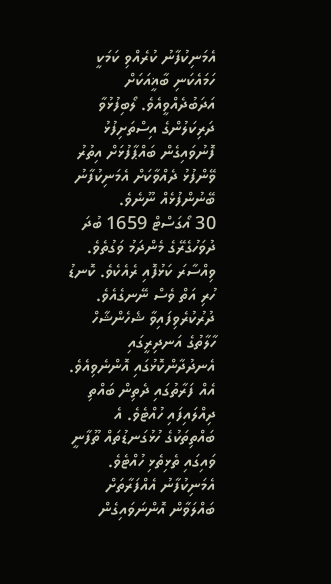އެމަނިކުފާނު ކުރެއްވި ކަމަކީ ހަމައެކަނި ބާޣީއަކަށް އަދަބުދެއްވީއެވެ. ލޯބިފުޅުވާ ދަރިކަލުންގެ އިސްތަށިފުޅު ފޮނުވައިގެން ބައްޕާފުޅަށް އިތުރު ވޭންފުޅު ދެއްވާކަށް އެމަނިކުފާނު ބޭނުންފުޅެއް ނޫނެވެ.
30 އޯގަސްޓް 1659 ބުދަ ދުވަހުގެރޭގެ މެންދަމު ވަގުތެވެ. ވިއްސާރަ ކަޅުފޮއި ރެއެކެވެ. ކޮނޑު ހުރި އަތް ވެސް ނޭނގެއެވެ. ދުރުކުރެވިފައިވާ ޝެހެންޝާހް ހާލާތުގެ އަނދިރީގައި އެނދުދާންކޮޅުގައި އޮންނެވިއެވެ. އެއް ފަރާތުގައި ދެތިން ބައްތި ދިއްލައިފައި ހުއްޓެވެ. އެ ބައްތިތަކުގެ ހުޅުގަނޑުތައް ތޫފާނީ ވައިގައި ތެޅިތެޅި ހުއްޓެވެ. އެމަނިކުފާނު އެއްފަރާތަށް ބައްލަވާން އޮންނަވައިގެން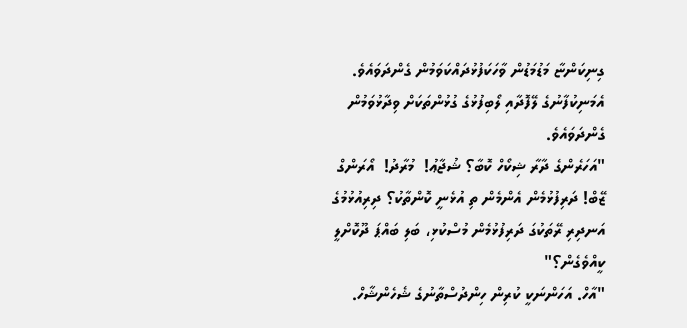ގިނިކަންޏާ މަޑުމަޑުން ވާހަކަފުޅުދައްކަވަމުން ގެންދަވައެވެ. އެމަނިކުފާނުގެ ލޭފޮދާއި ލޯބިފުޅުގެ ގުޅުންތަކަށް ވިދާޅުވަމުން ގެންދަވައެވެ.
"އަހަރެންގެ ދާރާ ޝިކޯހް ކޮބާ؟ ޝުޖާޢު!  މުރާދު!  އޯރަންގް ޒޭބް! ދަރިފުޅުމެން އެންމެން ތި އުޅެނީ ކޮންތާކު؟ ދިރިއުޅުމުގެ އަނދިރި ރޭތަކުގަ ދަރިފުޅުމެން މުސްކުޅި، ބަލި ބައްޕަ ދޫކޮށްލީ ކީއްވެގެން؟"
"އާހް. އަހަންނަކީ ކުރިން ހިންދުސްތާނުގެ ޝެހެންޝާހް.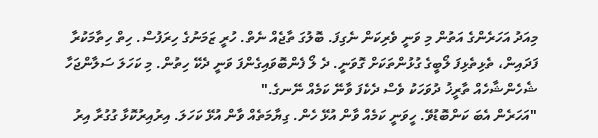މިއަދު އަހަރެންގެ އަތުން މި ވަނީ ވެރިކަން ނެގިފަ. ބޮލުގަ ތާޖެއް ނެތް. ހުރީ ޒަމަނުގެ ހިރަފުސް. ހިތް ހިތާމަކުރާ ފަދައިން، ތެޅިތެޅިފަ ލޯބީގެ ގުޅުންތަކަށް ގޮވަނީ. ދެ ލޯ ފެންބޮވައިގެންފަ ވަނީ ދެކޭ ހިތުން. މި ކަހަލަ ސަލާންޖަހާ ޝެހެންޝާހެއް ތާރީޚު ދުވަހަކު ވެސް ދެކެފަ ވާނޭ ކަމެއް ނޭނގެ."
"އަހަރެން އެބަ ކަންބޮޑުވޭ. ހީވަނީ ކަމެއް ވާން އުޅޭ ހެން. ގިޔާމަތެއް ވާން އުޅޭ ކަހަލަ. އިރުއިރުކޮޅާ ގުގުރާ އިރު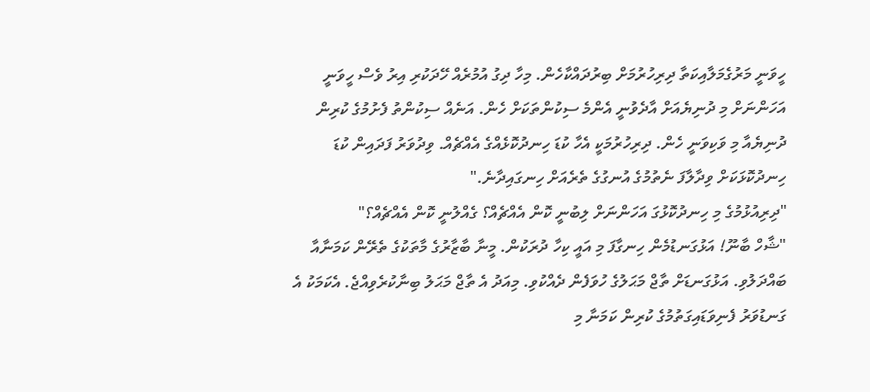ހީވަނީ މަރުގެމަލާއިކަތާ ދިރިހުރުމަށް ބިރުދައްކާހެން. މިހާ ދިގު އުމުރެއް ހޭދަކުރި އިރު ވެސް ހީވަނީ އަހަންނަށް މި ދުނިޔެއަށް އާދެވުނީ އެންމެ ސިކުންތަކަށް ހެން. އަނެއް ސިކުންތު ފެށުމުގެ ކުރިން ދުނިޔެއާ މި ވަކިވަނީ ހެން. ދިރިހުރުމަކީ އެހާ ކުޑަ ހިނދުކޮޅެއްގެ އެއްޗެއް. ވިދުވަރު ފަދައިން ކުޑަ ހިނދުކޮޅަކަށް ވިދާލާފަ ނެތުމުގެ އުނގުގެ ތެރެއަށް ހިނގައިދާނެ."
"ދިރިއުޅުމުގެ މި ހިނދުކޮޅުގަ އަހަންނަށް ލިބުނީ ކޮން އެއްޗެއް؟ ގެއްލުނީ ކޮން އެއްޗެއް؟"
"ޝާހް ބާނޫ! އަޅުގަނޑުމެން ހިނގާފަ މި އައީ ކިހާ ދުރަކުން. މީނާ ބާޒާރުގެ މާތަކުގެ ތެރޭން ކަމަނާއާ ބައްދަލުވި. އަޅުގަނޑަށް ތާޖް މަޙަލުގެ ހުވަފެން ދެއްކުވި. މިއަދު އެ ތާޖް މަޙަލު ބިނާކުރެވިއްޖެ. އެކަމަކު އެ ގަނޑުވަރު ފެނިވަޑައިގަތުމުގެ ކުރިން ކަމަނާ މި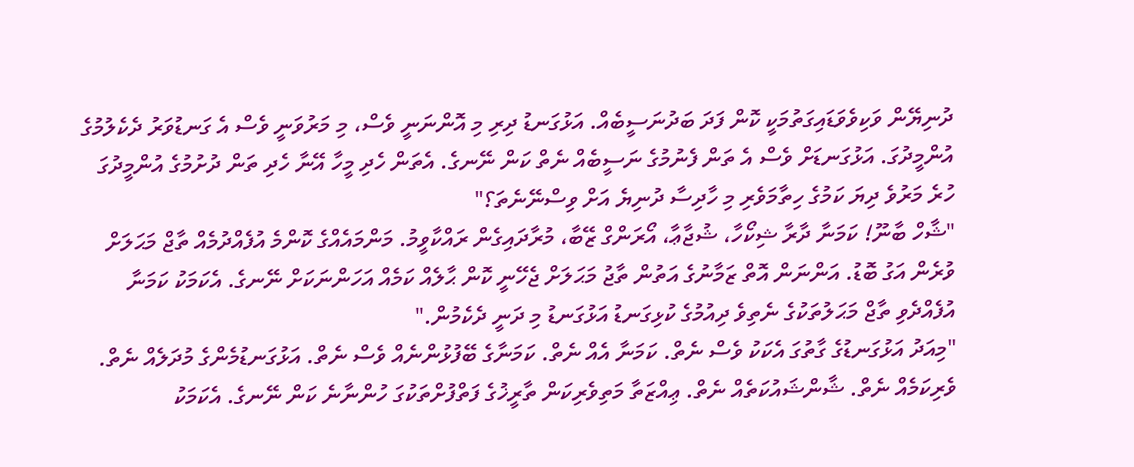ދުނިޔޭން ވަކިވެވަޑައިގަތުމަކީ ކޮން ފަދަ ބަދުނަސީބެއް. އަޅުގަނޑު ދިރި މި އޮންނަނީ ވެސް، މި މަރުވަނީ ވެސް އެ ގަނޑުވަރު ދެކެލުމުގެ އުންމީދުގަ. އަޅުގަނޑަށް ވެސް އެ ތަން ފެނުމުގެ ނަސީބެއް ނެތް ކަން ނޭނގެ. އެތަން ހެދި މީހާ އޭނާ ހެދި ތަން ދުށުމުގެ އުންމީދުގަ ހުރެ މަރުވެ ދިޔަ ކަމުގެ ހިތާމަވެރި މި ހާދިސާ ދުނިޔެ އަށް ވިސްނޭނެތަ؟"
"ޝާހް ބާނޫ! ކަމަނާ ދާރާ ޝިކޯހާ، ޝުޖާޢާ، އޯރަންގް ޒޭބާ، މުރާދައިގެން ރައްކާވީމު. މަންމައެއްގެ ކޮންމެ އުފެއްދުމެއް ތާޖް މަޙަލަށް ވުރެން އަގު ބޮޑު. އަންނަން އޮތް ޒަމާނުގެ އަތުން ތާޖު މަޙަލަށް ޖެހޭނީ ކޮން ޙާލެއް ކަމެއް އަހަންނަކަށް ނޭނގެ. އެކަމަކު ކަމަނާ އުފެއްދެވި ތާޖް މަޙަލުތަކުގެ ނެތިވެ ދިއުމުގެ ކުޅިގަނޑު އަޅުގަނޑު މި ދަނީ ދެކެމުން."
"މިއަދު އަޅުގަނޑުގެ ގާތުގަ އެކަކު ވެސް ނެތް. ކަމަނާ އެއް ނެތް. ކަމަނާގެ ބޭފުޅުންނެއް ވެސް ނެތް. އަޅުގަނޑުމެންގެ މުދަލެއް ނެތް. ވެރިކަމެއް ނެތް. ޝާންޝައުކަތެއް ނެތް. ޢިއްޒަތާ މަތިވެރިކަން ތާރީޚުގެ ފަތްފުށްތަކުގަ ހުންނާނެ ކަން ނޭނގެ. އެކަމަކު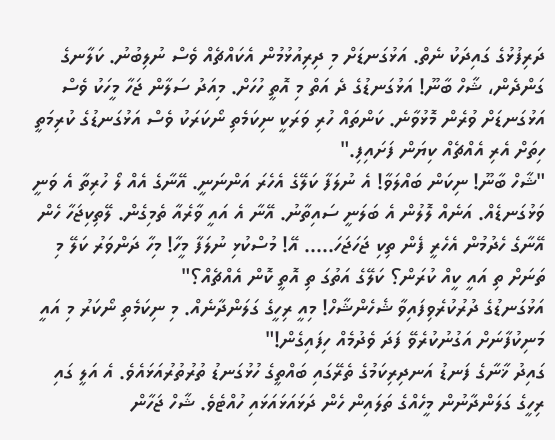ދަރިފުޅުގެ ގައިދަކު ނެތް. އަޅުގަނޑަށް މި ދިރިއުޅުމުން އެކައްޗެއް ވެސް ނުލިބުނު. ކަލާނގެ ގަންދެން، ޝާހް ބާނޫ! އަޅުގަނޑުގެ ދެ އަތް މި އޮތީ ހުހަށް. މިއަދު ސަލާން ޖަހާ މީހަކު ވެސް އަޅުގަނޑަށް ވުރެން މޮޅުވާނެ. ކަންތައް ހުރި ވަރަކީ ނިކަމެތި ނޯކަރަކު ވެސް އަޅުގަނޑުގެ ކުރިމަތީ ހިތަށް އެރި އެއްޗެއް ކިޔަން ފަށައިފި."
"ޝާހް ބާނޫ! ނިކަން ބައްލަވާ! އެ ނުލަފާ ކަލޭގެ އެހެރަ އަންނަނީ. އޭނާގެ އެއް ލޯ ހުރިތާ އެ ވަނީ ވަޅުގަނޑެއް. އަނެއް ލޮލުން އެ ބަލަނީ ސައިތާނު. އޭނާ އެ އައީ ވާރެއާ ތެމިގެން. ލޭތިކިޖަހާ ހެން އޭނާގެ ހެދުމުން އެހެރީ ފެން ތިކި ޖަހަޖަހަ..... އޭ! މުސްކުޅި ނުލަފާ މީހާ! މިހާ ދަންވަރު ކަލޭ މި ތަނަށް ތި އައީ ކީއް ކުރަން؟ ކަލޭގެ އަތުގަ ތި އޮތީ ކޮން އެއްޗެއް؟"
އަޅުގަނޑުގެ ދުރުކުރެވިފައިވާ ޝެހެންޝާހް! މިއީ ރިހީގެ ގަލަންދާނެއް. މި ނިކަމެތި ނޯކަރު މި އައީ މަނިކުފާނަށް އަގުނުކުރެވޭ ފަދަ ވެދުމެއް ހިފައިގެން!"
ގައިދު ޚާނާގެ ފަނޑު އަނދިރިކަމުގެ ތެރޭގައި ބައްތީގެ ހުޅުގަނޑު ތުރުތުރުއަޅައެވެ. އެ އަލީ ގައި ރިހީގެ ގަލަންދާނުން މީހެއްގެ ތަލައިން ހެން ދަޅައަޅައަޅައި ހުއްޓެވެ. ޝާހް ޖަހާން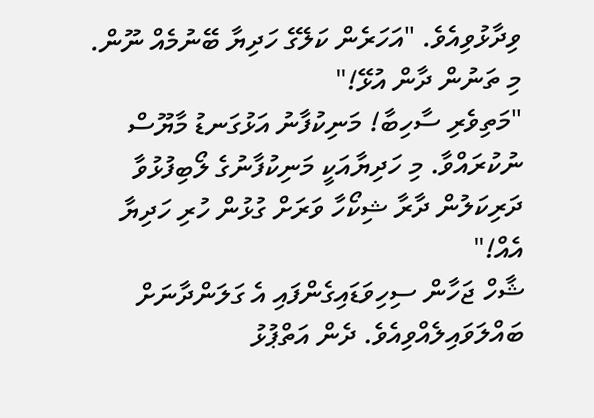ވިދާޅުވިއެވެ. "އަހަރެން ކަލޭގެ ހަދިޔާ ބޭނުމެއް ނޫން. މި ތަނުން ދާން އުޅޭ!"
"މަތިވެރި ސާހިބާ! މަނިކުފާނު އަޅުގަނޑު މާޔޫސް ނުކުރައްވާ. މި ހަދިޔާއަކީ މަނިކުފާނުގެ ލޯބިފުޅުވާ ދަރިކަލުން ދާރާ ޝިކޯހާ ވަރަށް ގުޅުން ހުރި ހަދިޔާ އެއް!"
ޝާހް ޖަހާން ސިހިވަޑައިގެންފައި އެ ގަލަންދާނަށް ބައްލަވައިލެއްވިއެވެ. ދެން އަތްޕުޅު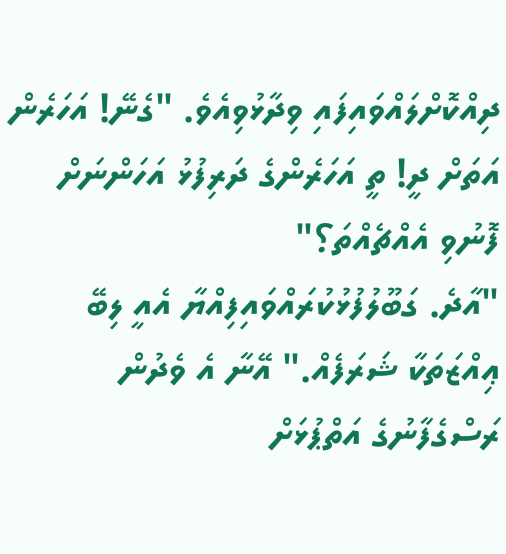ދިއްކޮށްލައްވައިފައި ވިދާޅުވިއެވެ. "ގެނޭ! އަހަރެން އަތަށް ދީ! ތީ އަހަރެންގެ ދަރިފުޅު އަހަންނަށް ފޮނުވި އެއްޗެއްތަ؟"
"އާދެ. ގަބޫލުފުޅުކުރައްވައިފިއްޔާ އެއީ ލިބޭ ޢިއްޒަތަކާ ޝަރަފެއް." އޭނާ އެ ވެދުން ރަސްގެފާނުގެ އަތްޕުޅަށް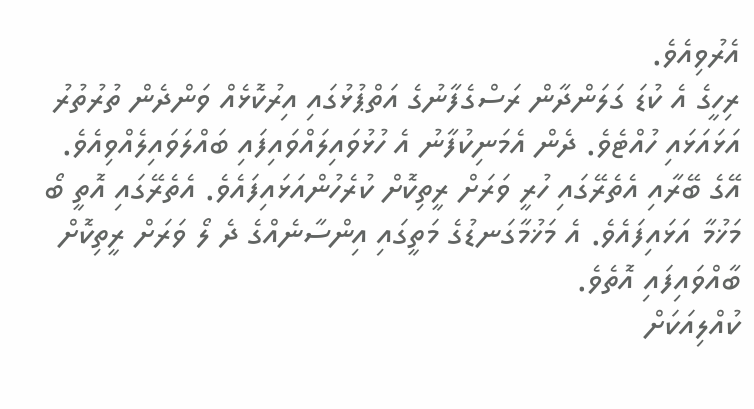އެރުވިއެވެ.
ރިހީގެ އެ ކުޑަ ގަލަންދާން ރަސްގެފާނުގެ އަތްޕުޅުގައި އިރުކޮޅެއް ވަންދެން ތުރުތުރު އަޅައަޅައި ހުއްޓެވެ. ދެން އެމަނިކުފާނު އެ ހުޅުވައިލައްވައިފައި ބައްލަވައިލެއްވިއެވެ. އޭގެ ބޭރާއި އެތެރޭގައި ހުރީ ވަރަށް ރީތިކޮށް ކުރެހުންއަޅައިފައެވެ. އެތެރޭގައި އޮތީ ބޯ މަޚުމާ އަޅައިފައެވެ. އެ މަޚުމާގަނޑުގެ މަތީގައި އިންސާނެއްގެ ދެ ލޯ ވަރަށް ރީތިކޮށް ބާއްވައިފައި އޮތެވެ.
ކުއްލިއަކަށް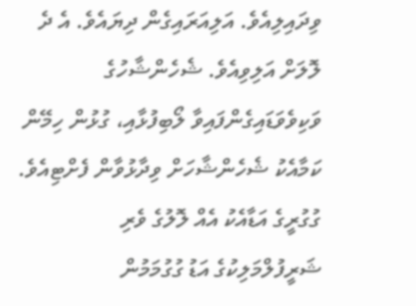ވިދައިލިއެވެ. އަލިއަރައިގެން ދިޔައެވެ. އެ ދެ ލޮލަށް އަލިވިއެވެ. ޝެހެންޝާހުގެ ވަކިވެވަޑައިގެންފައިވާ ލޯބިފުޅާއި، ގުޅުން ހިމޭން ކަމާއެކު ޝެހެންޝާހަށް ވިދާޅުވާން ފެށްޓިއެވެ.
ގުގުރީގެ އަޑާއެކު އެއް ލޮލުގެ ވެރި ޝަރީފުލްމަލިކުގެ އަޑު ގުގުމަމުން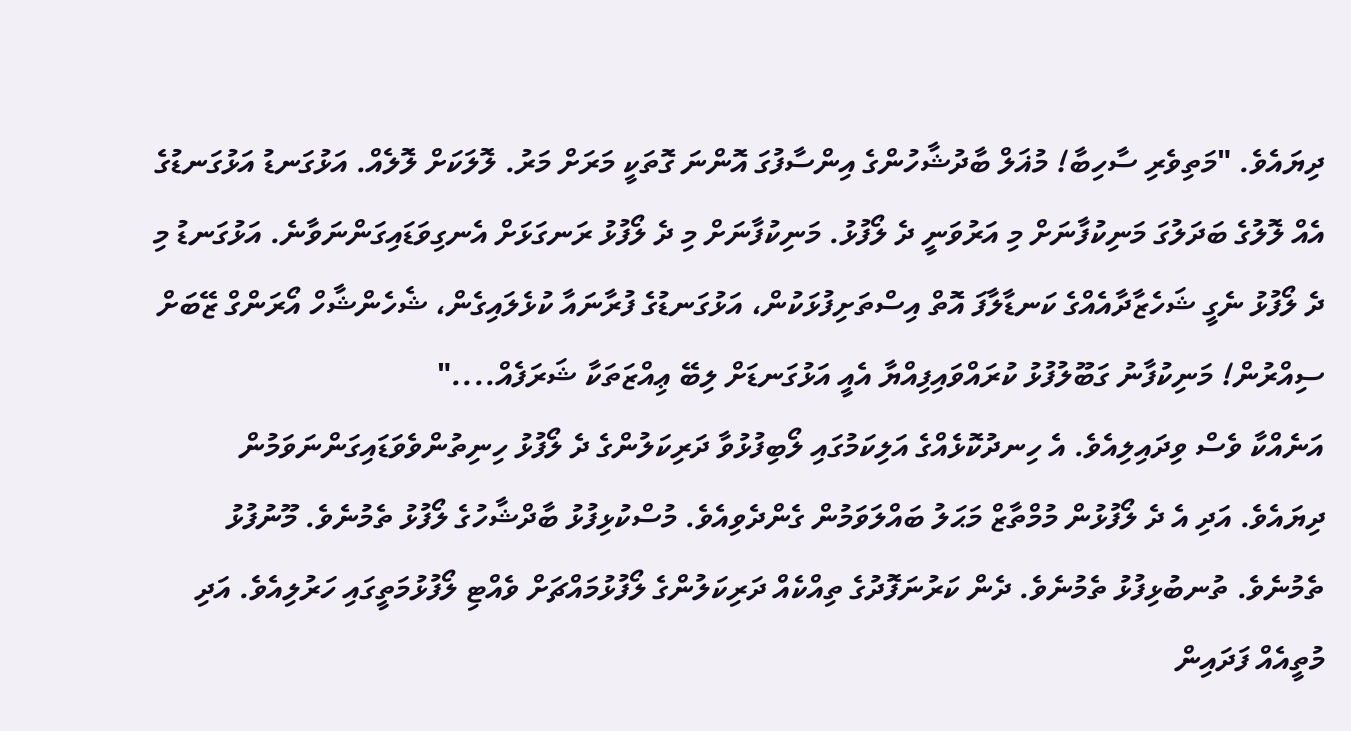ދިޔައެވެ. "މަތިވެރި ސާހިބާ! މުޣަލް ބާދުޝާހުންގެ އިންސާފުގަ އޮންނަ ގޮތަކީ މަރަށް މަރު. ލޮލަކަށް ލޮލެއް. އަޅުގަނޑު އަޅުގަނޑުގެ އެއް ލޮލުގެ ބަދަލުގަ މަނިކުފާނަށް މި އަރުވަނީ ދެ ލޯފުޅު. މަނިކުފާނަށް މި ދެ ލޯފުޅު ރަނގަޅަށް އެނގިވަޑައިގަންނަވާނެ. އަޅުގަނޑު މި ދެ ލޯފުޅު ނެގީ ޝަހެޒާދާއެއްގެ ކަނޑާލާފަ އޮތް އިސްތަށިފުޅަކުން، އަޅުގަނޑުގެ ފުރާނައާ ކުޅެލައިގެން، ޝެހެންޝާހް އޯރަންގް ޒޭބަށް ސިއްރުން! މަނިކުފާނު ގަބޫލުފުޅު ކުރައްވައިފިއްޔާ އެއީ އަޅުގަނޑަށް ލިބޭ ޢިއްޒަތަކާ ޝަރަފެއް...."
އަނެއްކާ ވެސް ވިދައިލިއެވެ. އެ ހިނދުކޮޅެއްގެ އަލިކަމުގައި ލޯބިފުޅުވާ ދަރިކަލުންގެ ދެ ލޯފުޅު ހިނިތުންވެވަޑައިގަންނަވަމުން ދިޔައެވެ. އަދި އެ ދެ ލޯފުޅުން މުމްތާޒް މަޙަލު ބައްލަވަމުން ގެންދެވިއެވެ. މުސްކުޅިފުޅު ބާދްޝާހުގެ ލޯފުޅު ތެމުނެވެ. މޫނުފުޅު ތެމުނެވެ. ތުނބުޅިފުޅު ތެމުނެވެ. ދެން ކަރުނަފޮދުގެ ތިއްކެއް ދަރިކަލުންގެ ލޯފުޅުމައްޗަށް ވެއްޓި ލޯފުޅުމަތީގައި ހަރުލިއެވެ. އަދި މުތީއެއް ފަދައިން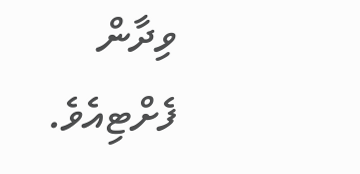ވިދާން ފެށްޓިއެވެ.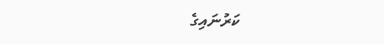ކަރުނައިގެ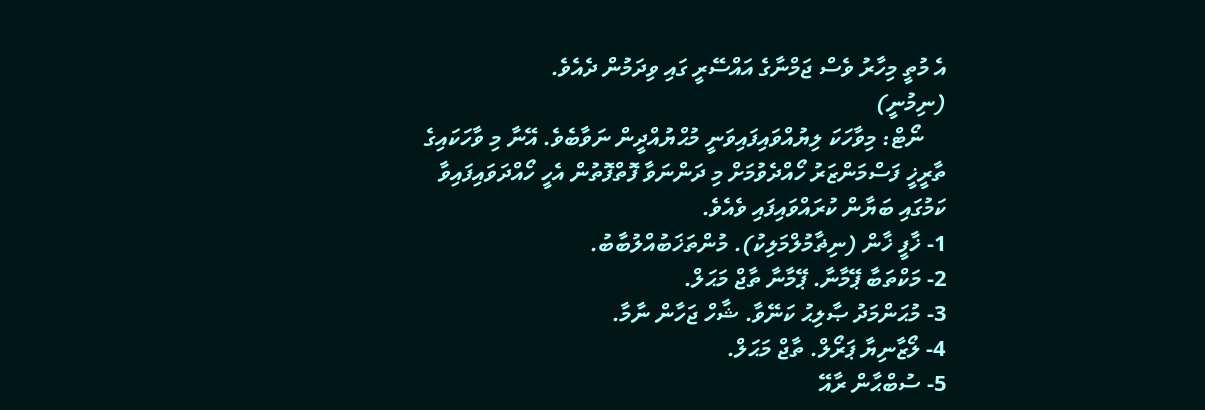އެ މުތީ މިހާރު ވެސް ޖަމްނާގެ އައްސޭރީ ގައި ވިދަމުން ދެއެވެ.
(ނިމުނީ)
    ނޯޓް: މިވާހަކަ ލިޔުއްވައިފައިވަނީ މުޙްޔުއްދީން ނަވާބެވެ. އޭނާ މި ވާހަކައިގެ ތާރީޚީ ފަސްމަންޒަރު ހޯއްދެވުމަށް މި ދަންނަވާ ފޮތްފޮތުން އެހީ ހޯއްދަވައިފައިވާ ކަމުގައި ބަޔާން ކުރައްވައިފައި ވެއެވެ.
1- ޚާފީ ޚާން (ނިޡާމުލްމަލިކު). މުންތަޚަބުއްލުބާބު.
2- މަކްތަބާ ޕޭމާނާ. ޕޭމާނާ ތާޖް މަޙަލް.
3- މުޙަންމަދު ޞާލިޙު ކަނޭވާ. ޝާހް ޖަހާން ނާމާ.
4- ލޯޒާނިޔާ ޕަރޯލް. ތާޖް މަޙަލް.
5- ސުބްޙާން ރާއޭ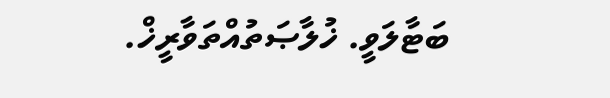ބަޓާލަވީ. ޚުލާޞަތުއްތަވާރީޚް.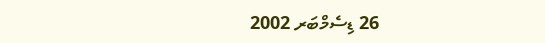26 ޑިސެމްބަރ 2002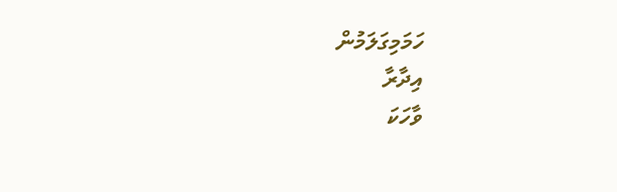ހަމަމިގަލަމުން
އިދާރާ
ވާހަކަ